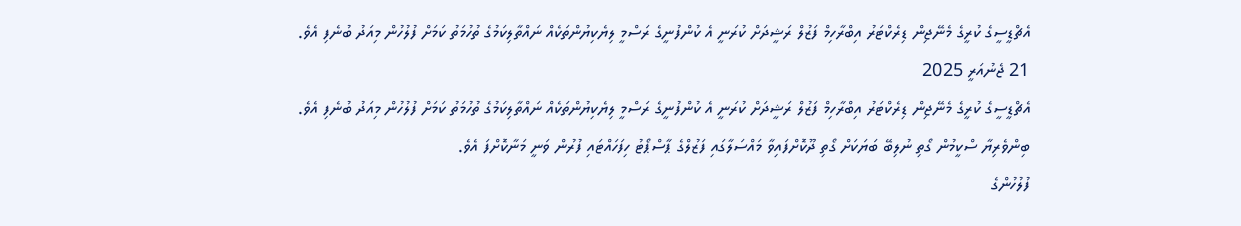އެޗްޑީސީގެ ކުރީގެ މެނޭޖިން ޑިރެކްޓަރު އިބްރާހިމް ފަޒުލް ރަޝީދަށް ކުރަނީ އެ ކުންފުނީގެ ރަސްމީ ލިޔެކިޔުންތަކެއް ނައްތާލިކަމުގެ ތުހުމަތު ކަމަށް ފުލުހުން މިއަދު ބުނެފި އެވެ.
21 ޖެނުއަރީ 2025
އެޗްޑީސީގެ ކުރީގެ މެނޭޖިން ޑިރެކްޓަރު އިބްރާހިމް ފަޒުލް ރަޝީދަށް ކުރަނީ އެ ކުންފުނީގެ ރަސްމީ ލިޔެކިޔުންތަކެއް ނައްތާލިކަމުގެ ތުހުމަތު ކަމަށް ފުލުހުން މިއަދު ބުނެފި އެވެ.
ބިންވެރިޔާ ސްކީމުން ގޯތި ނުލިބޭ ބަޔަކަށް ގޯތި ދޫކޮށްފައިވާ މައްސަލާގައި ފަޒުލްގެ ޕާސްޕޯޓު ހިފަހައްޓައި ފުރުން ވަނީ މަނާކޮށްފަ އެވެ.
ފުލުހުންގެ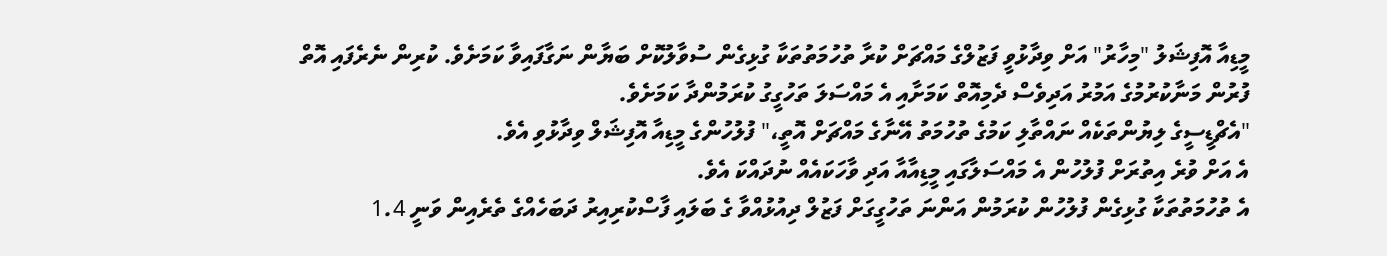މީޑިއާ އޮފިޝަލު "މިހާރު" އަށް ވިދާޅުވީ ފަޒުލްގެ މައްޗަށް ކުރާ ތުހުމަތުތަކާ ގުޅިގެން ސުވާލުކޮށް ބަޔާން ނަގާފައިވާ ކަމަށެވެ. ކުރިން ނެރެފައި އޮތް ފުރުން މަނާކުރުމުގެ އަމުރު އަދިވެސް ދެމިއޮތް ކަމަށާއި އެ މައްސަލަ ތަހުގީގު ކުރަމުންދާ ކަމަށެވެ.
"އެޗްޑީސީގެ ލިޔުންތަކެއް ނައްތާލި ކަމުގެ ތުހުމަތު އޭނާގެ މައްޗަށް އޮތީ،" ފުލުހުންގެ މީޑިއާ އޮފިޝަލް ވިދާޅުވި އެވެ.
އެ އަށް ވުރެ އިތުރަށް ފުލުހުން އެ މައްސަލާގައި މީޑިއާއާ އަދި ވާހަކައެއް ނުދައްކަ އެވެ.
އެ ތުހުމަތުތަކާ ގުޅިގެން ފުލުހުން ކުރަމުން އަންނަ ތަހުގީގަށް ފަޒުލް ދިއުޅުއްވާ ގެ ބަލައި ފާސްކުރިއިރު ދަބަހެއްގެ ތެރެއިން ވަނީ 1.4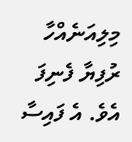މިލިއަނެއްހާ ރުފިޔާ ފެނިފަ އެވެ. އެ ފައިސާ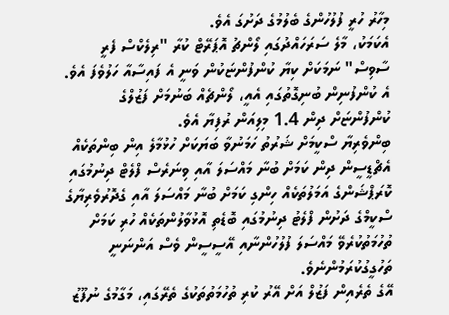މިހާރު ހުރީ ފުލުހުންގެ ބެލުމުގެ ދަށުގަ އެވެ.
އެކަމަކު، މާލެ ސަރަހައްދުގައި ލޯންޗު އޮޕަރޭޓް ކުރާ "ރިލެކްސް ފެރީ ސާވިސް" ނަމަކަށް ކިޔާ ކުންފުންޏަކުން ވަނީ އެ ފައިސާއާ ހަލުވެފަ އެވެ. އެ ކުންފުނިން ބުނިގޮތުގައި އެއީ، ލޯންޗެއް ބަނުމަށް ފަޒުލްގެ ކުންފުންޏަށް ދިން 1.4 މިލިއަން ރުފިޔާ އެވެ.
ބިންވެރިޔާ ސްކީމަށް ޝަރުތު ހަމަނުވާ ބަޔަކަށް ހުޅުމާލެ އިން ބިންތަކެއް އެޗްޑީސީން ދިން ކަމަށް ބުނާ މައްސަލަ އާއި ވިނަރެސް ފްލެޓް ދިނުމުގައި ކޮރަޕްޝަންގެ އަމަލުތަކެއް ހިންގި ކަމަށް ބުނާ މައްސަލަ އާއި ގެދޮރުވެރިޔާގެ ސްކީމްގެ ދަށުން ފްލެޓު ދިނުމުގައި ބޮޑެތި އޮޅުވާލުންތަކެއް ހުރި ކަމަށް ތުހުމަތުކުރެވޭ މައްސަލަ ފުލުހުންނާއި އޭސީސީން ވެސް އަންނަނީ ތަހުގީގުކުރަމުންނެވެ.
އޭގެ ތެރެއިން ފަޒުލް އަށް އޭރު ކުރި ތުހުމަތުތަކުގެ ތެރޭގައި، މަގާމުގެ ނުފޫޒު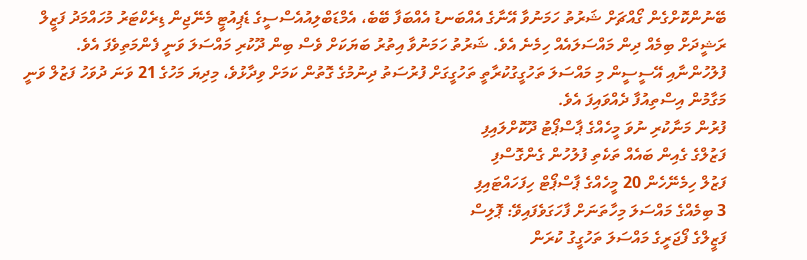ބޭނުންކޮށްގެން ގޯއްޗަށް ޝަރުތު ހަމަނުވާ އޭނާގެ އެއްބަނޑު އެއްބަފާ ބޭބެ، އެމްޑަބްލިއުއެސްސީގެ ޑެޕިއުޓީ މެނޭޖިން ޑިރެކްޓަރު މުހައްމަދު ފަޒީލް ރަޝީދަށް ބިމެއް ދިން މައްސަލައެއް ހިމެނެ އެވެ. ޝަރުތު ހަމަނުވާ އިތުރު ބަޔަކަށް ވެސް ބިން ދޫކުރި މައްސަލަ ވަނީ ފެންމަތިވެފަ އެވެ.
ފުލުހުންނާއި އޭސީސީން މި މައްސަލަ ތަހުގީގުކުރާތީ ތަހުގީގަށް ފުރުސަތު ދިނުމުގެ ގޮތުން ކަމަށް ވިދާޅުވެ، މިދިޔަ މަހުގެ 21 ވަނަ ދުވަހު ފަޒުލް ވަނީ މަގާމުން އިސްތިއުފާ ދެއްވައިފަ އެވެ.
ފުރުން މަނާކުރި ނުވަ މީހެއްގެ ޕާސްޕޯޓު ދޫކޮށްލައިފި
ފަޒުލްގެ ގެއިން ބައެއް ތަކެތި ފުލުހުން ގެންގޮސްފި
ފަޒުލް ހިމެނޭހެން 20 މީހެއްގެ ޕާސްޕޯޓް ހިފަހައްޓައިފި
3 ބިމެއްގެ މައްސަލަ މިހާތަނަށް ފާހަގަވެފައިވޭ: ޕޮލިސް
ފަޒީލްގެ ފޯޖަރީގެ މައްސަލަ ތަހުގީގު ކުރަން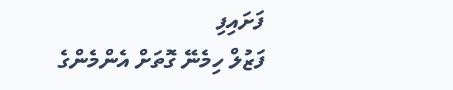ފަށައިފި
ފަޒުލް ހިމެނޭ ގޮތަށް އެންމެންގެ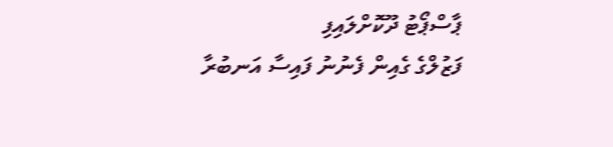ޕާސްޕޯޓު ދޫކޮށްލައިފި
ފަޒުލްގެ ގެއިން ފެނުނު ފައިސާ އަނބުރާ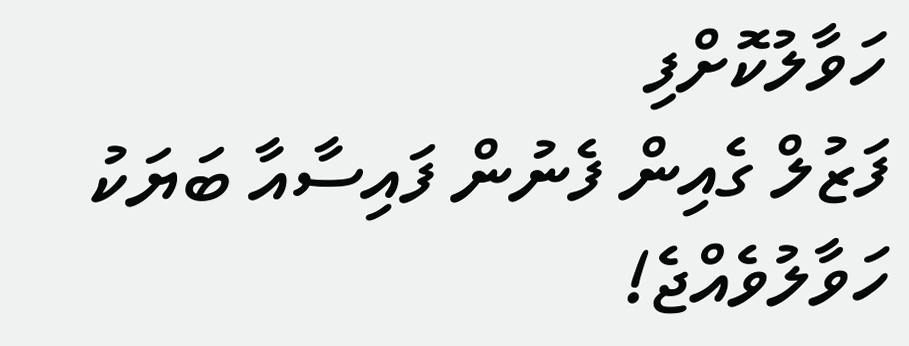ހަވާލުކޮށްފި
ފަޒުލް ގެއިން ފެނުން ފައިސާއާ ބަޔަކު ހަވާލުވެއްޖެ!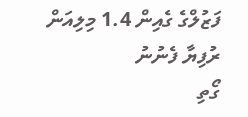ފަޒުލްގެ ގެއިން 1.4 މިލިއަން ރުފިޔާ ފެނުނު
ގޯތި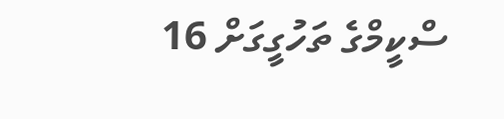ސްކީމްގެ ތަހުގީގަށް 16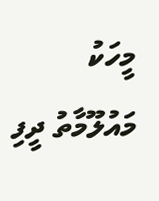މީހަކު މައުލޫމާތު ދީފި